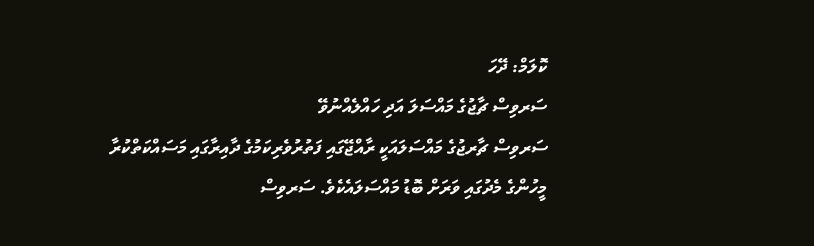ކޮލަމް: ދޭހަ
ސަރވިސް ޗާޖުގެ މައްސަލަ އަދި ހައްލެއްނުވޭ
ސަރވިސް ޗާރޖުގެ މައްސަލައަކީ ރާއްޖޭގައި ފަތުރުވެރިކަމުގެ ދާއިރާގައި މަސައްކަތްކުރާ މީހުންގެ މެދުގައި ވަރަށް ބޮޑު މައްސަލައެކެވެ. ސަރވިސް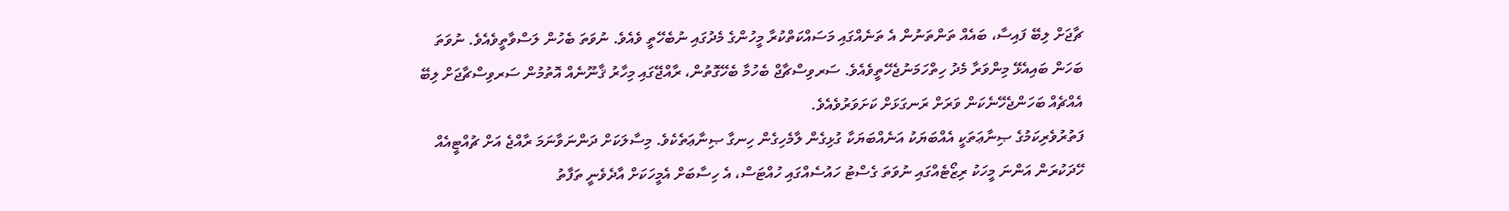ޗާޖަށް ލިބޭ ފައިސާ، ބައެއް ތަންތަނުން އެ ތަނެއްގައި މަސައްކަތްކުރާ މީހުންގެ މެދުގައި ނުބެހޭތީ ވެއެވެ. ނުވަތަ ބެހުން ލަސްވާތީވެއެވެ. ނުވަތަ ބަހަން ބައިއެޅޭ މިންވަރާ މެދު ހިތްހަމަނުޖެހޭތީވެއެވެ. ސަރވިސްޗާޖް ބެހުމާ ބެހޭގޮތުން، ރާއްޖޭގައި މިހާރު ޤާނޫނެއް އޮތުމުން ސަރވިސްޗާޖަށް ލިބޭ އެއްޗެއް ބަހަންޖެހޭނެކަން ވަރަށް ރަނގަޅަށް ކަށަވަރުވެއެވެ.
ފަތުރުވެރިކަމުގެ ޞިނާޢަތަކީ އެއްބަޔަކު އަނެއްބަޔަކާ ގުޅިގެން ލާމެހިގެން ހިނގާ ޞިނާޢަތެކެވެ. މިސާލަކަށް ދަންނަވާނަމަ ރާއްޖެ އަށް ޗުއްޓީއެއް ހޭދަކުރަން އަންނަ މީހަކު ރިޒޯޓެއްގައި ނުވަތަ ގެސްޓު ހައުސެއްގައި ހުއްޓަސް، އެ ހިސާބަށް އެމީހަކަށް އާދެވެނީ ތަފާތު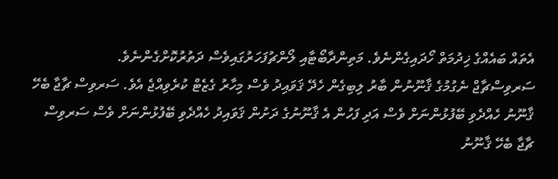އެތައް ބައެއްގެ ޚިދުމަތް ހޯދައިގެންނެވެ. މަތިންދާބޯޓާއި ލޯންޗުފަހަރުގައިވެސް ދަތުރުކޮށްގެންނެވެ.
ސަރވިސްޗާޖް ނެގުމުގެ ޤާނޫނުން ބާރު ލިބިގެން ހެދޭ ޤަވައިދު ވެސް މިހާރު ގެޒެޓް ކުރެވިއްޖެ އެވެ. ސަރވިސް ޗާޖާ ބެހޭ ޤާނޫނު ހެއްދެވި ބޭފުޅުންނަށް ވެސް އަދި ފަހުން އެ ޤާނޫނުގެ ދަށުން ޤަވައިދު ހެއްދެވި ބޭފުޅުންނަށް ވެސް ސަރވިސް ޗާޖާ ބެހޭ ޤާނޫނު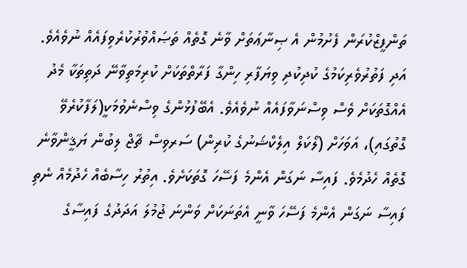ތަންފީޒްކުރަން ފެށުމުން އެ ޞިނާޢަތަށް ވާނެ ގޮތެއް ތަޞައްވުރުކުރެވިފައެއް ނުވެއެވެ. އަދި ފަތުރުވެރިކަމުގެ ކުދިކުދި ވިޔަފާރި ހިންގާ ފަރާތްތަކަށް ކުރިމަތިވާނޭ ދަތިތަކާ މެދު އެއްގޮތަކަށް ވެސް ވިސްނަވާފައެއް ނުވެއެވެ. އެބޭފުޅުންގެ ވިސްނެވުމަކީ(ލަފާކުރެވޭ ގޮތުގައި)، އަވަހަށް (ލޯކަލް އިލެކްޝަނުގެ ކުރިން) ސަރވިސް ޗާޖް ލިބުން ޔަޤީންވާނެ ގޮތެއް ހެދުމެވެ. ފައިސާ ނަގަން އެންމެ ފަސޭހަ ގޮތަކަށެވެ. އިތުރު ހިސާބެއް ހެދުމެއް ނެތި ފައިސާ ނަގަން އެންމެ ފަސޭހަ ވާނީ އެތަނަކަށް ވަންނަ ޖުމުލަ އަދަދުގެ ފައިސާގެ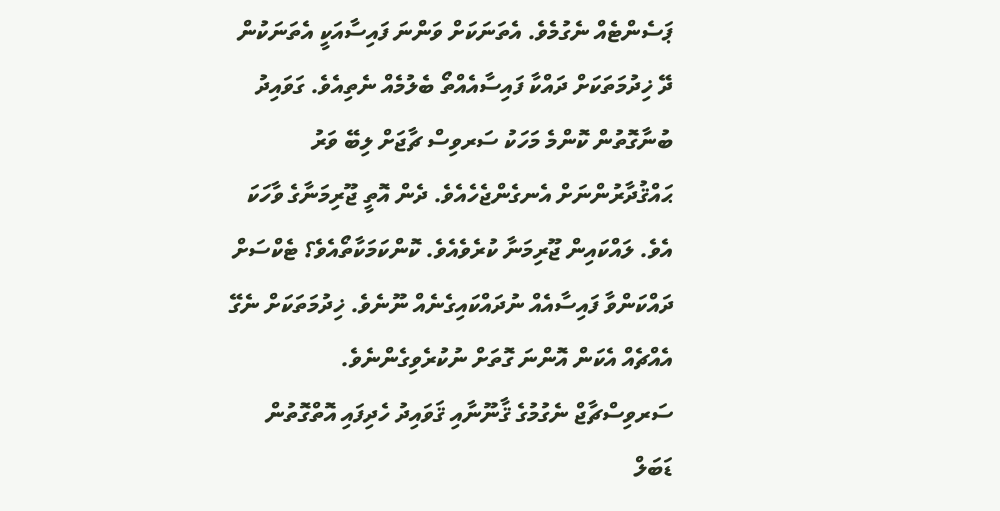ޕަސެންޓެއް ނެގުމެވެ. އެތަނަކަށް ވަންނަ ފައިސާއަކީ އެތަނަކުން ދޭ ޚިދުމަތަކަށް ދައްކާ ފައިސާއެއްތޯ ބެލުމެއް ނެތިއެވެ. ގަވައިދު ބުނާގޮތުން ކޮންމެ މަހަކު ސަރވިސް ޗާޖަށް ލިބޭ ވަރު ޙައްޤުދާރުންނަށް އެނގެންޖެހެއެވެ. ދެން އޮތީ ޖޫރިމަނާގެ ވާހަކަ އެވެ. ލައްކައިން ޖޫރިމަނާ ކުރެވެއެވެ. ކޮންކަމަކާތޯއެވެ؟ ޓެކްސަށް ދައްކަންވާ ފައިސާއެއް ނުދައްކައިގެނެއް ނޫނެވެ. ޚިދުމަތަކަށް ނެގޭ އެއްޗެއް އެކަން އޮންނަ ގޮތަށް ނުކުރެވިގެންނެވެ.
ސަރވިސްޗާޖް ނެގުމުގެ ޤާނޫނާއި ޤަވައިދު ހެދިފައި އޮތްގޮތުން ޑަބަލް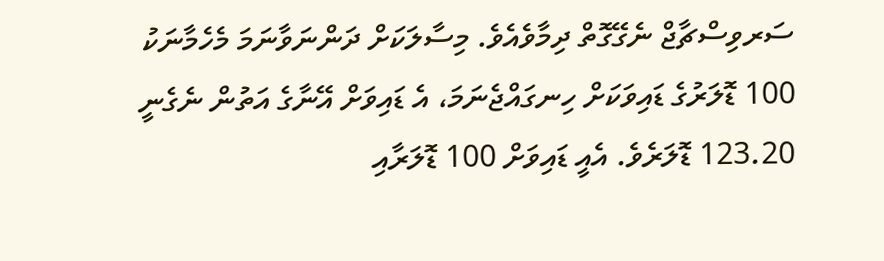ސަރވިސްޗާޖް ނެގޭގޮތް ދިމާވެއެވެ. މިސާލަކަށް ދަންނަވާނަމަ މެހެމާނަކު 100 ޑޮލަރުގެ ޑައިވަކަށް ހިނގައްޖެނަމަ، އެ ޑައިވަށް އޭނާގެ އަތުން ނެގެނީ 123.20 ޑޮލަރެވެ. އެއީ ޑައިވަށް 100 ޑޮލަރާއި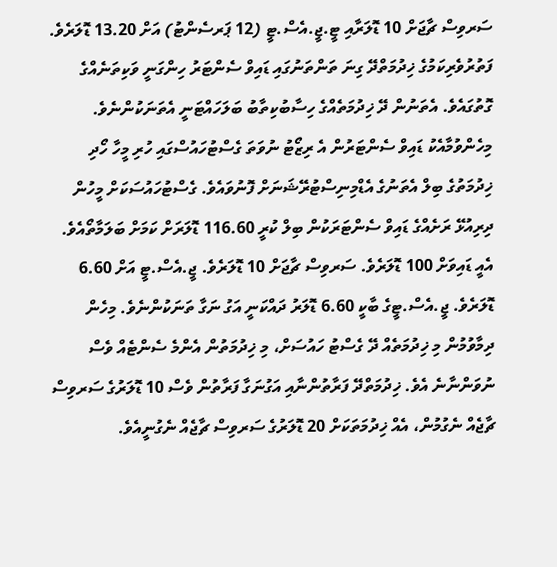ސަރވިސް ޗާޖަށް 10 ޑޮލަރާއި ޓީ.ޖީ.އެސް.ޓީ (12 ޕަރސެންޓު) އަށް 13.20 ޑޮލަރެވެ. ފަތުރުވެރިކަމުގެ ޚިދުމަތްދޭ ގިނަ ތަންތަނުގައި ޑައިވް ސެންޓަރު ހިންގަނީ ވަކިތަނެއްގެ ގޮތުގައެވެ. އެތަނުން ދޭ ޚިދުމަތެއްގެ ހިސާބުކިތާބު ބަލަހައްޓަނީ އެތަނަކުންނެވެ. މިހެންވުމާއެކު ޑައިވް ސެންޓަރުން އެ ރިޒޯޓު ނުވަތަ ގެސްޓުހައުސްގައި ހުރި މީހާ ހޯދި ޚިދުމަތުގެ ބިލް އެތަނުގެ އެޑްމިނިސްޓުރޭޝަނަށް ފޮނުވައެވެ. ގެސްޓުހައުސަކަށް މީހުން ދިރިއުޅޭ ރަށެއްގެ ޑައިވް ސެންޓަރަކުން ބިލް ކުރީ 116.60 ޑޮލަރަށް ކަމަށް ބަލަމާތޯއެވެ. އެއީ ޑައިވަށް 100 ޑޮލަރެވެ. ސަރވިސް ޗާޖަށް 10 ޑޮލަރެވެ. ޖީ.އެސް.ޓީ އަށް 6.60 ޑޮލަރެވެ. ޖީ.އެސް.ޓީގެ ބާކީ 6.60 ޑޮލަރު ދައްކަނީ އަގު ނަގާ ތަނަކުންނެވެ. މިހެން ދިމާވުމުން މި ޚިދުމަތެއް ދޭ ގެސްޓު ހައުސަށް، މި ޚިދުމަތުން އެންމެ ސެންޓެއް ވެސް ނުވަންނާނެ އެވެ. ޚިދުމަތްދޭ ފަރާތުންނާއި އަގުނަގާ ފަރާތުން ވެސް 10 ޑޮލަރުގެ ސަރވިސް ޗާޖެއް ނެގުމުން، އެއް ޚިދުމަތަކަށް 20 ޑޮލަރުގެ ސަރވިސް ޗާޖެއް ނެގުނީއެވެ.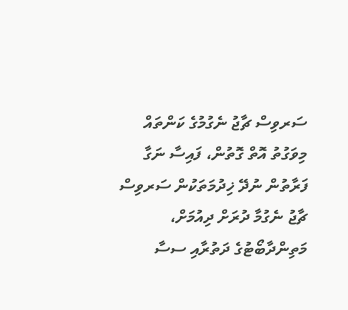ސަރވިސް ޗާޖު ނެގުމުގެ ކަންތައް މިވަގުތު އޮތް ގޮތުން، ފައިސާ ނަގާ ފަރާތުން ނުދޭ ޚިދުމަތަކުން ސަރވިސް ޗާޖު ނެގުމާ ދުރަށް ދިއުމަށް، މަތިންދާބޯޓުގެ ދަތުރާއި ސސާ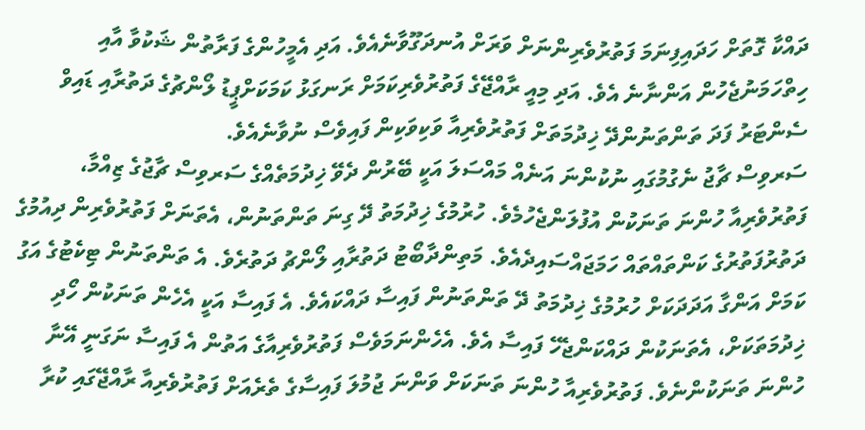ދައްކާ ގޮތަށް ހަދައިފިނަމަ ފަތުރުވެރިންނަށް ވަރަށް އުނދަގޫވާނެއެވެ. އަދި އެމީހުންގެ ފަރާތުން ޝަކުވާ އާއި ހިތްހަމަނުޖެހުން އަންނާނެ އެވެ. އަދި މިއީ ރާއްޖޭގެ ފަތުރުވެރިކަމަށް ރަނގަޅު ކަމަކަށްޕީޑު ލޯންޗުގެ ދަތުރާއި ޑައިވް ސެންޓަރު ފަދަ ތަންތަނުންދޭ ޚިދުމަތަށް ފަތުރުވެރިއާ ވަކިވަކިން ފައިވެސް ނުވާނެއެވެ.
ސަރވިސް ޗާޖު ނެގުމުގައި ނުކުންނަ އަނެއް މައްސަލަ އަކީ ބޭރުން ދެވޭ ޚިދުމަތެއްގެ ސަރވިސް ޗާޖުގެ ޒިއްމާ، ފަތުރުވެރިއާ ހުންނަ ތަނަކުން އުފުލަންޖެހުމެވެ. ހުރުމުގެ ޚިދުމަތު ދޭ ގިނަ ތަންތަނުން، އެތަނަށް ފަތުރުވެރިން ދިއުމުގެ ދަތުރުފަތުރުގެ ކަންތައްތައް ހަމަޖައްސައިދެއެވެ. މަތިންދާބޯޓު ދަތުރާއި ލޯންޗު ދަތުރެވެ. އެ ތަންތަނުން ޓިކެޓުގެ އަގު ކަމަށް އަންގާ އަދަދަކަށް ހުރުމުގެ ޚިދުމަތު ދޭ ތަންތަނުން ފައިސާ ދައްކައެވެ. އެ ފައިސާ އަކީ އެހެން ތަނަކުން ހޯދި ޚިދުމަތަކަށް، އެތަނަކުން ދައްކަންޖެހޭ ފައިސާ އެވެ. އެހެންނަމަވެސް ފަތުރުވެރިއާގެ އަތުން އެ ފައިސާ ނަގަނީ އޭނާ ހުންނަ ތަނަކުންނެވެ. ފަތުރުވެރިއާ ހުންނަ ތަނަކަށް ވަންނަ ޖުމުލަ ފައިސާގެ ތެރެއަށް ފަތުރުވެރިއާ ރާއްޖޭގައި ކުރާ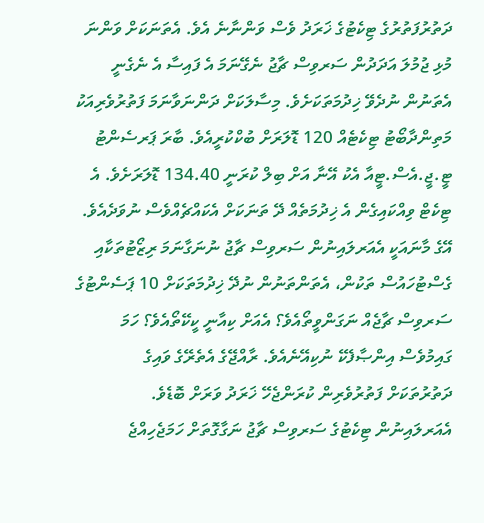ދަތުރުފަތުރުގެ ޓިކެޓުގެ ޚަރަދު ވެސް ވަންނާނެ އެވެ. އެތަނަކަށް ވަންނަ މުޅި ޖުމުލަ އަދަދުން ސަރވިސް ޗާޖު ނެގޭނަމަ އެ ފައިސާ އެ ނެގެނީ އެތަނުން ނުދެވޭ ޚިދުމަތަކަށެވެ. މިސާލަކަށް ދަންނަވާނަމަ ފަތުރުވެރިއަކު މަތިންދާބޯޓު ޓިކެޓެއް 120 ޑޮލަރަށް ބުކްކުރީއެވެ. ބާރަ ޕަރސެންޓު ޓީ.ޖީ.އެސް.ޓީއާ އެކު އޭނާ އަށް ބިލް ކުރަނީ 134.40 ޑޮލަރަށެވެ. އެ ޓިކެޓް ވިއްކައިގެން އެ ޚިދުމަތެއް ދޭ ތަނަކަށް އެކައްޗެއްވެސް ނުވަދެއެވެ. އޭގެ މާނައަކީ އެއަރލައިނުން ސަރވިސް ޗާޖު ނުނަގާނަމަ ރިޒޯޓުތަކާއި ގެސްޓުހައުސް ތަކުން، އެތަންތަނުން ނުދޭ ޚިދުމަތަކަށް 10 ޕަސެންޓުގެ ސަރވިސް ޗާޖެއް ނަގަންވީތޯއެވެ؟ އެއަށް ކިއާނީ ކީކޭތޯއެވެ؟ ހަމަ ގައިމުވެސް އިންޞާފެކޭ ނުކިއޭނެއެވެ. ރާއްޖޭގެ އެތެރޭގެ ވައިގެ ދަތުރުތަކަށް ފަތުރުވެރިން ކުރަންޖެހޭ ޚަރަދު ވަރަށް ބޮޑެވެ. އެއަރލައިނުން ޓިކެޓުގެ ސަރވިސް ޗާޖު ނަގާގޮތަށް ހަމަޖެހިއްޖެ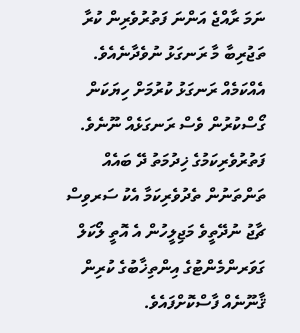ނަމަ ރާއްޖެ އަންނަ ފަތުރުވެރިން ކުރާ ތަޖުރިބާ މާ ރަނގަޅު ނުވެދާނެއެވެ.
އެއްކަމެއް ރަނގަޅު ކުރުމަށް ހިޔަކަން ގޯސްކުރުން ވެސް ރަނގަޅެއް ނޫނެވެ. ފަތުރުވެރިކަމުގެ ޚިދުމަތު ދޭ ބައެއް ތަންތަނުން ތެދުވެރިކަމާ އެކު ސަރވިސް ޗާޖު ނުދޭތީވެ މަޖިލީހުން އެ އޮތީ ލޯކަލް ގަވަރންމެންޓުގެ އިންތިޚާބުގެ ކުރިން ޤާނޫނެއް ފާސްކޮށްފައެވެ.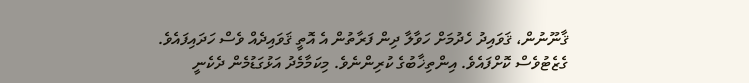ޤާނޫނުން، ޤަވައިދު ހެދުމަށް ހަވާލާ ދިން ފަރާތުން އެ އޮތީ ޤަވައިދެއް ވެސް ހަދައިފައެވެ. ގެޒެޓުވެސް ކޮށްފައެވެ. އިންތިޚާބުގެ ކުރިންނެވެ. މިކަމާމެދު އަޅުގަޑުމެން ދެކެނީ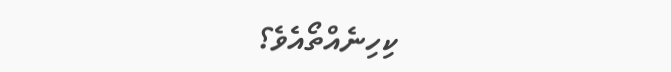ކިހިނެއްތޯއެވެ؟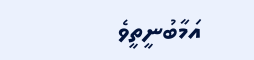އަމާބުނީތީވެ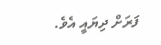ފަރަށް ދިޔައީ އެވެ.